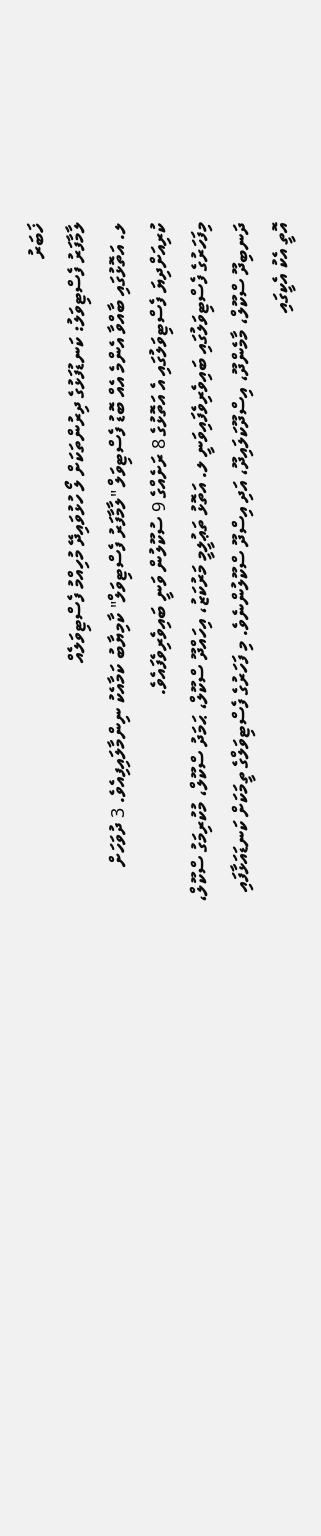ޚަބަރު
ލާމާފަރު ފެސްޓިވަލު: ކަނޑުފަޅުގެ ދިރުންތަކަށް ލޯ ހުޅުވައިދޭ މުހިއްމު ފެސްޓިވަލެއް
ލ. އަތޮޅުގައި ބާއްވާ އެންމެ އެއް ބޮޑު ފެސްޓިވަލް "ލާމާފަރު ފެސްޓިވަލް" ކާމިޔާބު ކަމާއެކު ނިންމާލައިފިއެވެ. 3 ދުވަހަށް ކުރިއަށްދިޔަ ފެސްޓިވަލުގައި އެ އަތޮޅުގެ 8 ރަށެއްގެ 9 ސުކޫލުން ވަނީ ބައިވެރިވެފައެވެ.
މިފަހަރުގެ ފެސްޓިވަލުގައި ބައިވެރިވެފައިވަނީ ލ. އަތޮޅު ތަޢުލީމީ މަރުކަޒު، އިހައްދޫ ސްކޫލް، ޙަމަދު ސްކޫލް، މުކުރިމަގު ސްކޫލް، ދަނބިދޫ ސްކޫލް، މާމެންދޫ، އިސްދޫކަލައިދޫ، އަދި އިސްދޫ ސްކޫލުންނެވެ. މި ފަހަރުގެ ފެސްޓިވަލްގެ ތީމަކަށް ކަނޑައަޅާފައި އޮތީ އެކު އެކީގައި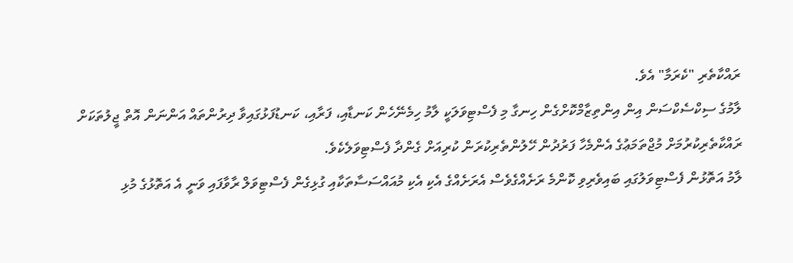ރައްކާތެރި "ކެރަމާ" އެވެ.
ލާމުގެ ސިކްސެކްސަން އިން އިންތިޒާމްކޮށްގެން ހިނގާ މި ފެސްޓިވަލަކީ ލާމު ހިމެނޭހެން ކަނޑާއި، ފަރާއި، ކަނޑުފަޅުގައިވާ ދިރުންތައް އަންނަން އޮތް ޖީލުތަކަށް ރައްކާތެރިކުރުމަށް މުޖްތަމަޢުގެ އެންމެހާ ފަރުދުން ހޭލުންތެރިކުރަން ކުރިއަށް ގެންދާ ފެސްޓިވަލެކެވެ.
ލާމު އަތޮޅުން ފެސްޓިވަލުގައި ބައިވެރިވި ކޮންމެ ރަށެއްގެވެސް އެރަށެއްގެ އެކި އެކި މުއައްސަސާތަކާއި ގުޅިގެން ފެސްޓިވަލް ރާވާފައި ވަނީ އެ އަތޮޅުގެ މުޅި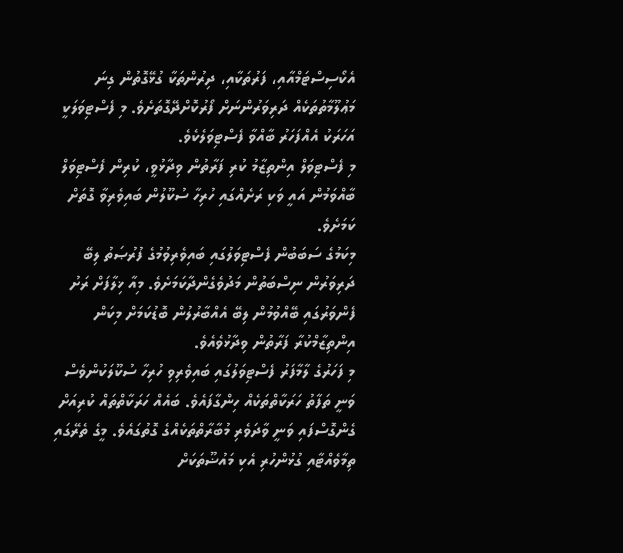އެކޯސިސްޓަމްއާއި، ފަރުތަކާއި، ދިރުންތަކާ ގުޅޭގޮތުން ގިނަ މަޢުލޫމާތުތަކެއް ދަރިވަރުންނަށް ފޯރުކޮށްދޭގޮތަށެވެ. މި ފެސްޓިވަލަކީ އަހަރަކު އެއްފަހަރު ބާއްވާ ފެސްޓިވަލެކެވެ.
މި ފެސްޓިވަލް އިންތިޒާމު ކުރި ފަރާތުން ވިދާޅުވީ، ކުރިން ފެސްޓިވަލް ބާއްވަމުން އައީ ވަކި ރަށެއްގައި ހުރިހާ ސުކޫލުން ބައިވެރިވާ ގޮތަށް ކަމަށެވެ.
މިކަމުގެ ސަބަބުން ފެސްޓިވަލުގައި ބައިވެރިވުމުގެ ފުރުޞަތު ލިބޭ ދަރިވަރުން ނިސްބަތުން މަދުވެގެންދާކަމަށެވެ. މިއާ ޚިލާފަށް ރަށު ފެންވަރުގައި ބޭއްވުމުން ލިބޭ އެއްބާރުލުން ބޮޑުކަމަށް މިކަން އިންތިޒާމްކުރާ ފަރާތުން ވިދާޅުވެއެވެ.
މި ފަހަރުގެ ލާމާފަރު ފެސްޓިވަލުގައި ބައިވެރިވި ހުރިހާ ސުކޫލަކުންވެސް ވަނީ ތަފާތު ހަރަކާތްތަކެއް ހިންގާފައެވެ. ބައެއް ހަރަކާތްތައް ކުރިއަށް ގެންގޮސްފައި ވަނީ ވާދަވެރި މުބާރާތްތަކެއްގެ ގޮތުގައެވެ. މީގެ ތެރޭގައި ތިމާވެއްޓާއި ގުޅުންހުރި އެކި މައުޟޫތަކަށް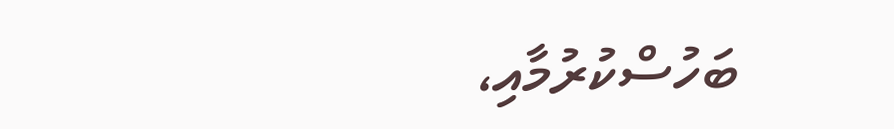ބަހުސްކުރުމާއި،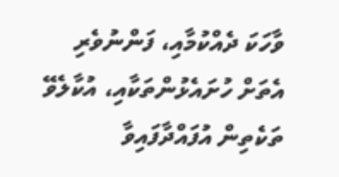ވާހަކަ ދެއްކުމާއި، ފަންނުވެރި އެތަށް ހުށައެޅުންތަކާއި، އުކާލެވޭ ތަކެތިން އުފައްދާފައިވާ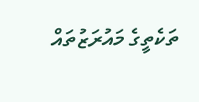ތަކެތީގެ މައުރަޒުތައް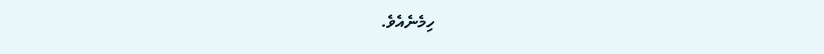ހިމެނެއެވެ.